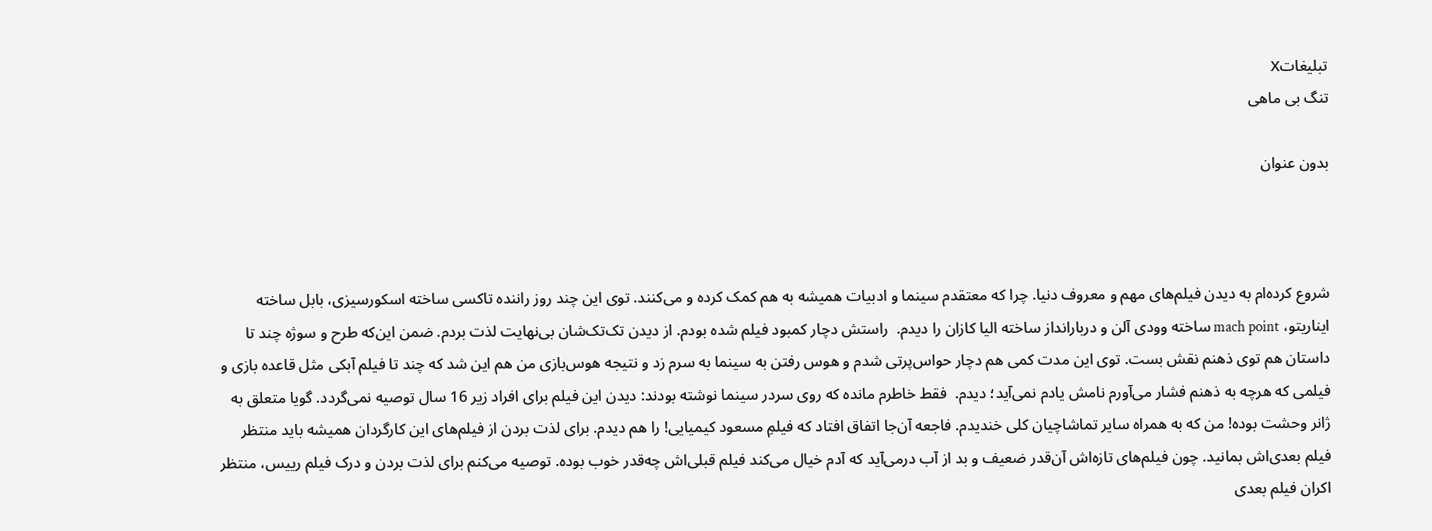تبليغاتX
تنگ بی ماهی

بدون عنوان



شروع کرده‌ام به دیدن فیلم‌های مهم و معروف دنیا. چرا که معتقدم سینما و ادبیات همیشه به هم کمک کرده‌ و می‌کنند. توی این چند روز راننده تاکسی ساخته اسکورسیزی، بابل ساخته ایناریتو، mach point ساخته وودی آلن و دربارانداز ساخته الیا کازان را دیدم.  راستش دچار کمبود فیلم شده بودم. از دیدن تک‌تک‌شان بی‌نهایت لذت بردم. ضمن این‌که طرح و سوژه چند تا داستان هم توی ذهنم نقش بست. توی این مدت کمی هم دچار حواس‌پرتی شدم و هوس رفتن به سینما به سرم زد و نتیجه هوس‌بازی من هم این شد که چند تا فیلم آبکی مثل قاعده بازی و فیلمی که هرچه به ذهنم فشار می‌آورم نامش یادم نمی‌آید؛ دیدم.  فقط خاطرم مانده که روی سردر سینما نوشته بودند: دیدن این فیلم برای افراد زیر 16 سال توصیه نمی‌گردد. گویا متعلق به ژانر وحشت بوده! من که به همراه سایر تماشاچیان کلی خندیدم. فاجعه آن‌جا اتفاق افتاد که فیلمِ مسعود کیمیایی! را هم دیدم. برای لذت بردن از فیلم‌های این کارگردان همیشه باید منتظر فیلم بعدی‌اش بمانید. چون فیلم‌های تازه‌اش آن‌قدر ضعیف و بد از آب درمی‌آید که آدم خیال می‌کند فیلم قبلی‌اش چه‌قدر خوب بوده. توصیه می‌کنم برای لذت بردن و درک فیلم رییس، منتظر اکران فیلم بعدی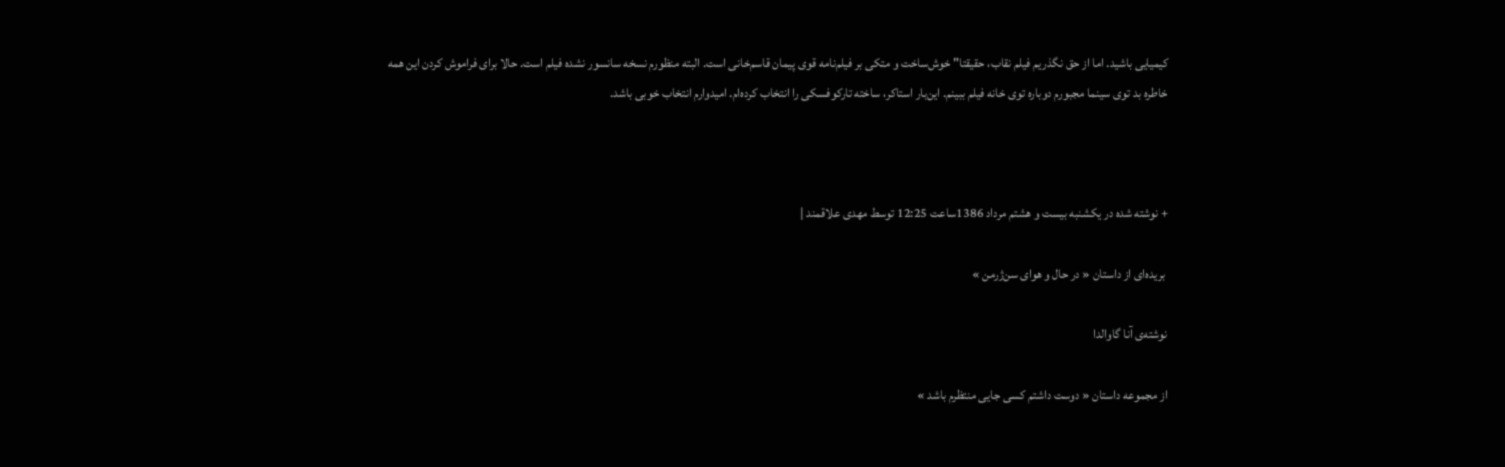کیمیایی باشید. اما از حق نگذریم فیلم نقاب، حقیقتا" خوش‌ساخت و متکی بر فیلم‌نامه قوی پیمان قاسم‌خانی است. البته منظورم نسخه سانسور نشده فیلم است. حالا برای فراموش کردن این همه خاطره بد توی سینما مجبورم دوباره توی خانه فیلم ببینم. این‌بار استاکر، ساخته تارکوفسکی را انتخاب کرده‌ام. امیدوارم انتخاب خوبی باشد.



+ نوشته شده در یکشنبه بیست و هشتم مرداد 1386ساعت 12:25 توسط مهدی علاقمند |

 بریده‌ای از داستان « در حال و هوای سن‌ژرمن »

نوشته‌ی آنا گاوالدا

از مجموعه داستان « دوست داشتم کسی جایی منتظرم باشد »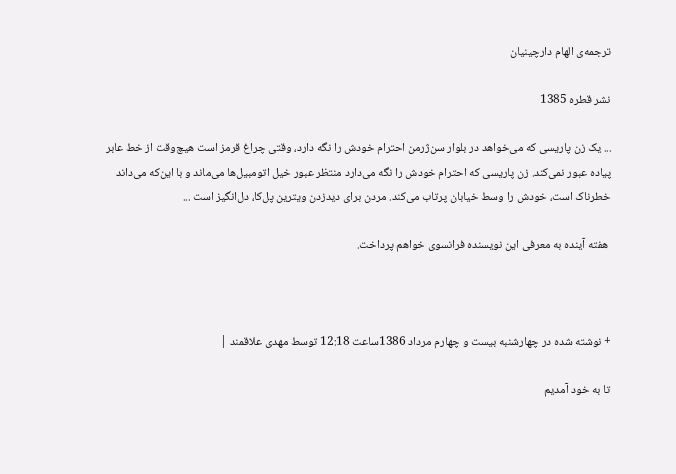ترجمه‌ی الهام دارچینیان

نشر قطره 1385

... یک زن پاریسی که می‌‌خواهد در بلوار سن‌ژرمن احترام خودش را نگه دارد، وقتی چراغ قرمز است هیچ‌وقت از خط عابر پیاده عبور نمی‌کند. زن پاریسی که احترام خودش را نگه می‌دارد منتظر عبور خیل اتومبیل‌ها می‌ماند و با این‌که می‌داند خطرناک است، خودش را وسط خیابان پرتاب می‌کند. مردن برای دیدزدن ویترین پل‌کا، دل‌انگیز است ...

 هفته آینده به معرفی این نویسنده فرانسوی خواهم پرداخت.



+ نوشته شده در چهارشنبه بیست و چهارم مرداد 1386ساعت 12:18 توسط مهدی علاقمند |

تا به خود آمدیم‌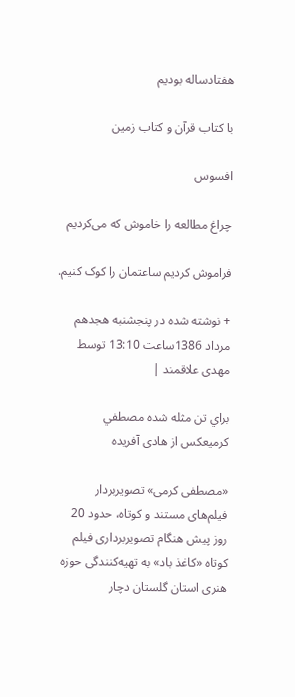هفتادساله بودیم

با کتاب قرآن و کتاب زمین

افسوس

چراغ مطالعه را خاموش که می‌کردیم

فراموش کردیم ساعتمان را کوک کنیم.

+ نوشته شده در پنجشنبه هجدهم مرداد 1386ساعت 13:10 توسط مهدی علاقمند |

براي تن مثله شده مصطفي كرميعكس از هادی آفريده

«مصطفی کرمی» تصویربردار فیلم‌های مستند و کوتاه، حدود 20 روز پیش هنگام تصویربرداری فیلم كوتاه «كاغذ باد» به تهیه‌كنندگی حوزه هنری استان گلستان دچار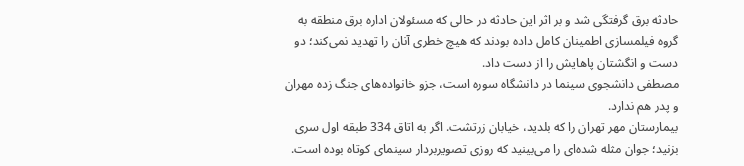حادثه برق گرفتگی شد و بر اثر این حادثه در حالی که مسئولان اداره برق منطقه به گروه فیلمسازی اطمینان کامل داده بودند که هیچ خطری آنان را تهدید نمی‌کند؛ دو دست و انگشتان پاهایش را از دست داد.
مصطفی دانشجوی سینما در دانشگاه سوره است، جزو خانواده‌های جنگ زده مهران و پدر هم ندارد.
بیمارستان مهر تهران را كه بلدید، خیابان زرتشت. اگر به اتاق 334 طبقه اول سری بزنید؛ جوان مثله شده‌ای را می‌بینید كه روزی تصویربردار سینمای كوتاه بوده است.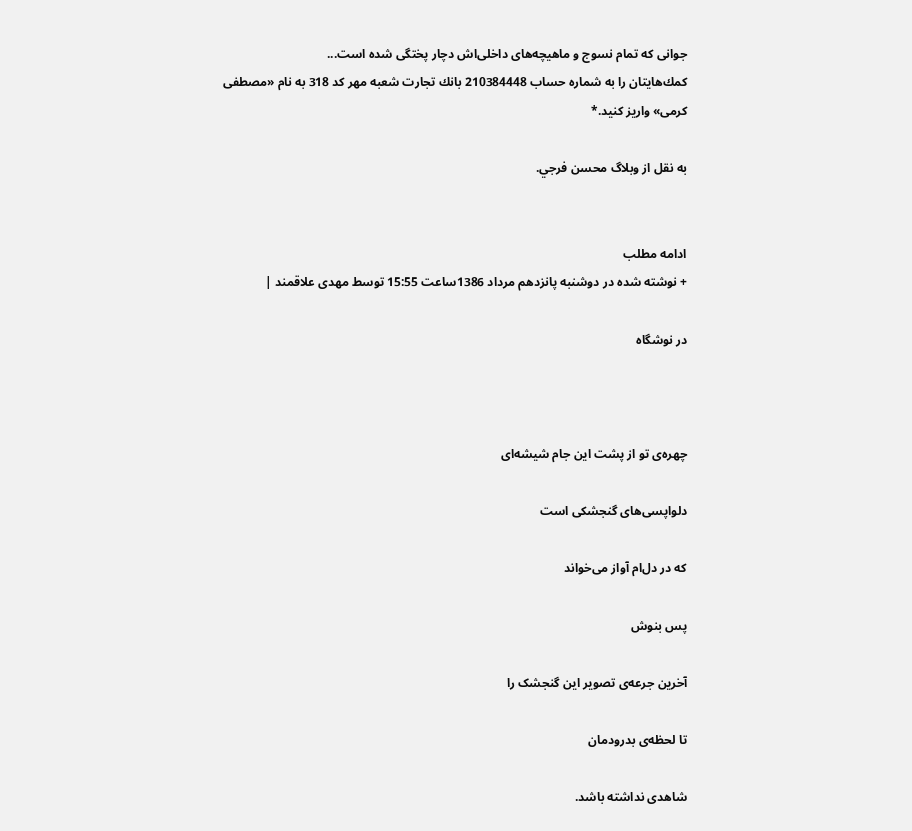جوانی كه تمام نسوج و ماهیچه‌های داخلی‌اش دچار پختگی شده است...
كمك‌هایتان را به شماره حساب 210384448 بانك تجارت شعبه مهر كد 318 به نام «مصطفی كرمی» واريز كنيد.*

به نقل از وبلاگ محسن فرجي.


ادامه مطلب
+ نوشته شده در دوشنبه پانزدهم مرداد 1386ساعت 15:55 توسط مهدی علاقمند |

در نوشگاه



چهره‌ی تو از پشت این جام شیشه‌ای

دلواپسی‌های گنجشکی است

که در دل‌ام آواز می‌خواند

پس بنوش

آخرین جرعه‌ی تصویر این گنجشک را

تا لحظه‌ی بدرودمان

شاهدی نداشته باشد.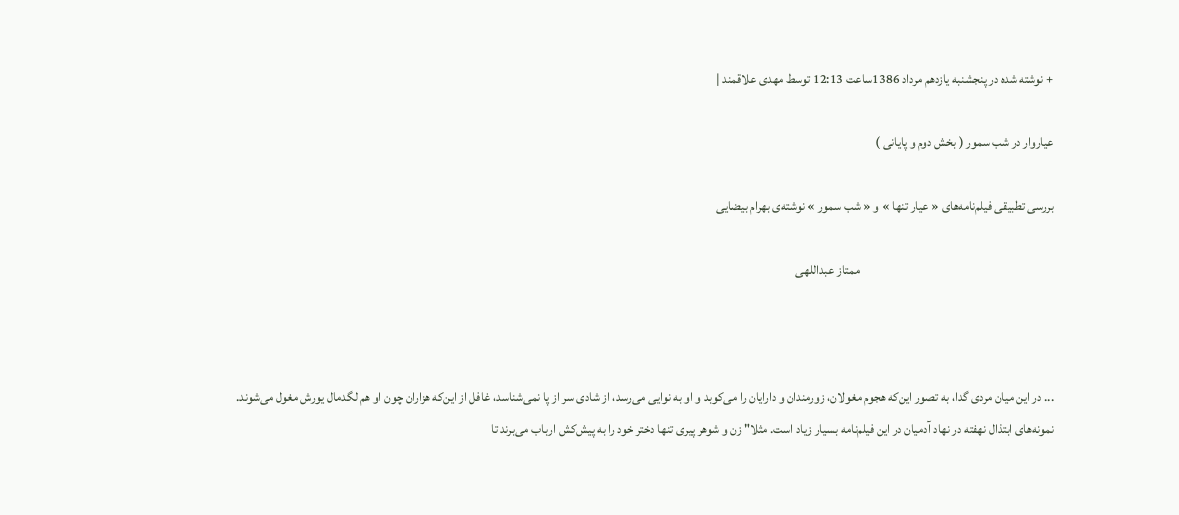+ نوشته شده در پنجشنبه یازدهم مرداد 1386ساعت 12:13 توسط مهدی علاقمند |

عیاروار در شب سمور ( بخش دوم و پایانی )

بررسی تطبیقی فیلم‌نامه‌های « عیار تنها » و « شب سمور » نوشته‌ی بهرام بیضایی

                                                                           ممتاز عبداللهی



... در این میان مردی گدا، به تصور این‌که هجوم مغولان، زورمندان و دارایان را می‌کوبد و او به نوایی می‌رسد، از شادی سر از پا نمی‌شناسد، غافل از این‌که هزاران چون او هم لگدمال یورش مغول می‌شوند. نمونه‌های ابتذال نهفته در نهاد آدمیان در این فیلم‌نامه بسیار زیاد است. مثلا" زن و شوهر پیری تنها دختر خود را به پیش‌کش ارباب می‌برند تا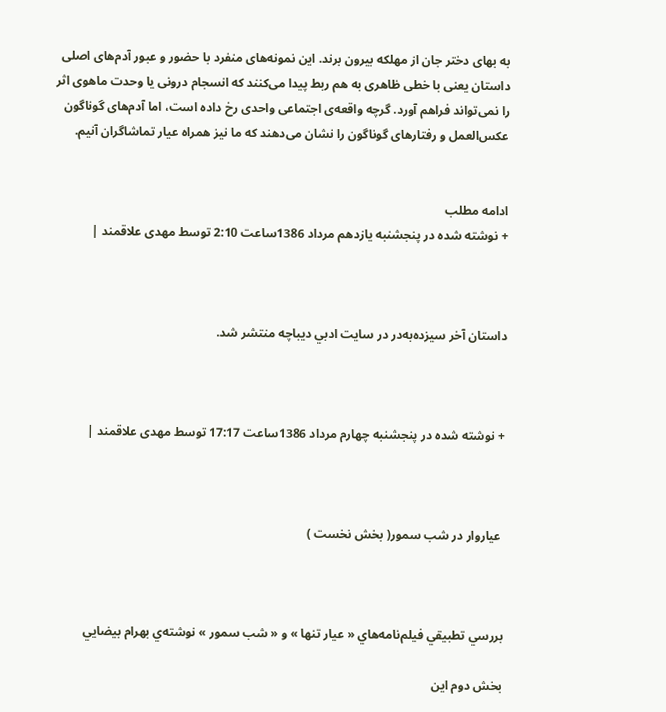به بهای دختر جان از مهلکه بیرون برند. این نمونه‌های منفرد با حضور و عبور آدم‌های اصلی داستان یعنی با خطی ظاهری به هم ربط پیدا می‌کنند که انسجام درونی یا وحدت ماهوی اثر را نمی‌تواند فراهم آورد. گرچه واقعه‌ی اجتماعی واحدی رخ داده است، اما آدم‌های گوناگون عکس‌العمل و رفتارهای گوناگون را نشان می‌دهند که ما نیز همراه عیار تماشاگران آنیم.


ادامه مطلب
+ نوشته شده در پنجشنبه یازدهم مرداد 1386ساعت 2:10 توسط مهدی علاقمند |



داستان آخر سيزده‌به‌در در سايت ادبي ديباچه منتشر شد.



+ نوشته شده در پنجشنبه چهارم مرداد 1386ساعت 17:17 توسط مهدی علاقمند |



 عياروار در شب سمور( بخش نخست )



بررسي تطبيقي فيلم‌نامه‌هاي « عيار تنها » و « شب سمور » نوشته‌ي بهرام بيضايي

بخش دوم این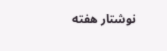نوشتار هفته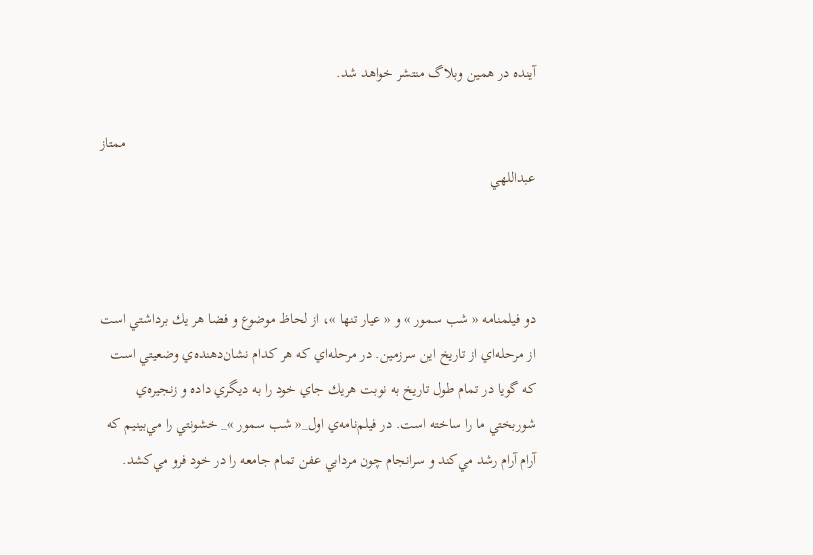آینده در همین وبلاگ منتشر خواهد شد.

                                                                                                             ممتاز عبداللهي



دو فيلمنامه « شب سمور » و « عيار تنها »، از لحاظ موضوع و فضا هر يك برداشتي است از مرحله‌‌‌اي از تاريخ اين سرزمين. در مرحله‌اي كه هر كدام نشان‌دهنده‌ي وضعيتي است كه گويا در تمام طول تاريخ به نوبت هريك جاي خود را به ديگري داده و زنجيره‌ي شوربختي ما را ساخته است. در فيلم‌نامه‌ي اول_« شب سمور »_ خشونتي را مي‌بينيم كه آرام آرام رشد مي‌كند و سرانجام چون مردابي عفن تمام جامعه را در خود فرو مي‌كشد.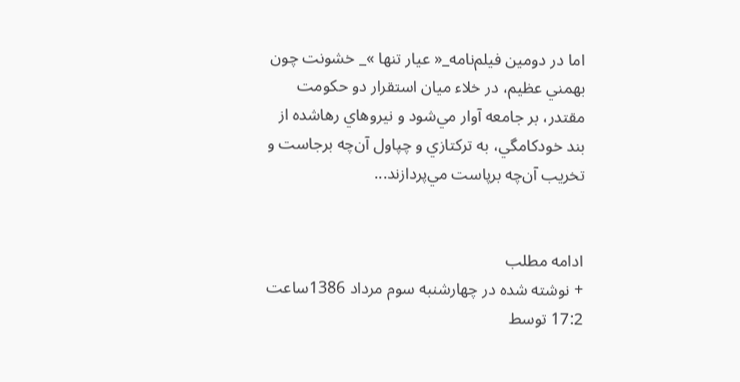اما در دومين فيلم‌نامه_« عيار تنها »_ خشونت چون بهمني عظيم، در خلاء ميان استقرار دو حكومت مقتدر، بر جامعه آوار مي‌شود و نيروهاي رهاشده از بند خودكامگي، به تركتازي و چپاول آن‌چه برجاست و تخريب آن‌چه برپاست مي‌پردازند...


ادامه مطلب
+ نوشته شده در چهارشنبه سوم مرداد 1386ساعت 17:2 توسط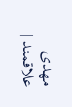مهدی علاقمند |